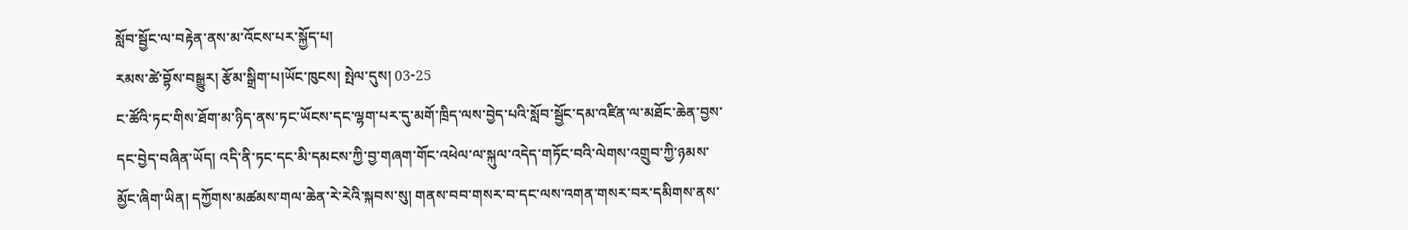སློབ་སྦྱོང་ལ་བརྟེན་ནས་མ་འོངས་པར་སྐྱོད་པ།
རམས་ཚེ་བྷོས་བསྒྱུར། རྩོམ་སྒྲིག་པ།ཡོང་ཁུངས། སྤེལ་དུས། 03-25
ང་ཚོའི་ཏང་གིས་ཐོག་མ་ཉིད་ནས་ཏང་ཡོངས་དང་ལྷག་པར་དུ་མགོ་ཁྲིད་ལས་བྱེད་པའི་སློབ་སྦྱོང་དམ་འཛིན་ལ་མཐོང་ཆེན་བྱས་དང་བྱེད་བཞིན་ཡོད། འདི་ནི་ཏང་དང་མི་དམངས་ཀྱི་བྱ་གཞག་གོང་འཕེལ་ལ་སྐུལ་འདེད་གཏོང་བའི་ལེགས་འགྲུབ་ཀྱི་ཉམས་མྱོང་ཞིག་ཡིན། དཀྱོགས་མཚམས་གལ་ཆེན་རེ་རེའི་སྐབས་སུ། གནས་བབ་གསར་བ་དང་ལས་འགན་གསར་བར་དམིགས་ནས་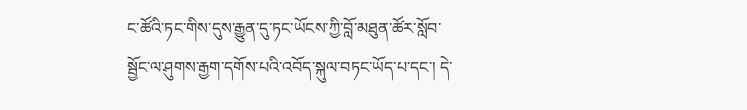ང་ཚོའི་ཏང་གིས་དུས་རྒྱུན་དུ་ཏང་ཡོངས་ཀྱི་བློ་མཐུན་ཚོར་སློབ་སྦྱོང་ལ་ཤུགས་རྒྱག་དགོས་པའི་འབོད་སྐུལ་བཏང་ཡོད་པ་དང་། དེ་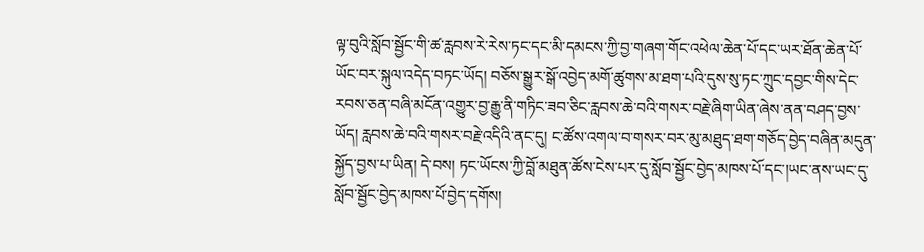ལྟ་བུའི་སློབ་སྦྱོང་གི་ཚ་རླབས་རེ་རེས་ཏང་དང་མི་དམངས་ཀྱི་བྱ་གཞག་གོང་འཕེལ་ཆེན་པོ་དང་ཡར་ཐོན་ཆེན་པོ་ཡོང་བར་སྐུལ་འདེད་བཏང་ཡོད། བཅོས་སྒྱུར་སྒོ་འབྱེད་མགོ་ཚུགས་མ་ཐག་པའི་དུས་སུ་ཏང་ཀྲུང་དབྱང་གིས་དེང་རབས་ཅན་བཞི་མངོན་འགྱུར་བྱ་རྒྱུ་ནི་གཏིང་ཟབ་ཅིང་རླབས་ཆེ་བའི་གསར་བརྗེ་ཞིག་ཡིན་ཞེས་ནན་བཤད་བྱས་ཡོད། རླབས་ཆེ་བའི་གསར་བརྗེ་འདིའི་ནང་དུ། ང་ཚོས་འགལ་བ་གསར་བར་མུ་མཐུད་ཐག་གཅོད་བྱེད་བཞིན་མདུན་སྐྱོད་བྱས་པ་ཡིན། དེ་བས། ཏང་ཡོངས་ཀྱི་བློ་མཐུན་ཚོས་ངེས་པར་དུ་སློབ་སྦྱོང་བྱེད་མཁས་པོ་དང་།ཡང་ནས་ཡང་དུ་སློབ་སྦྱོང་བྱེད་མཁས་པོ་བྱེད་དགོས།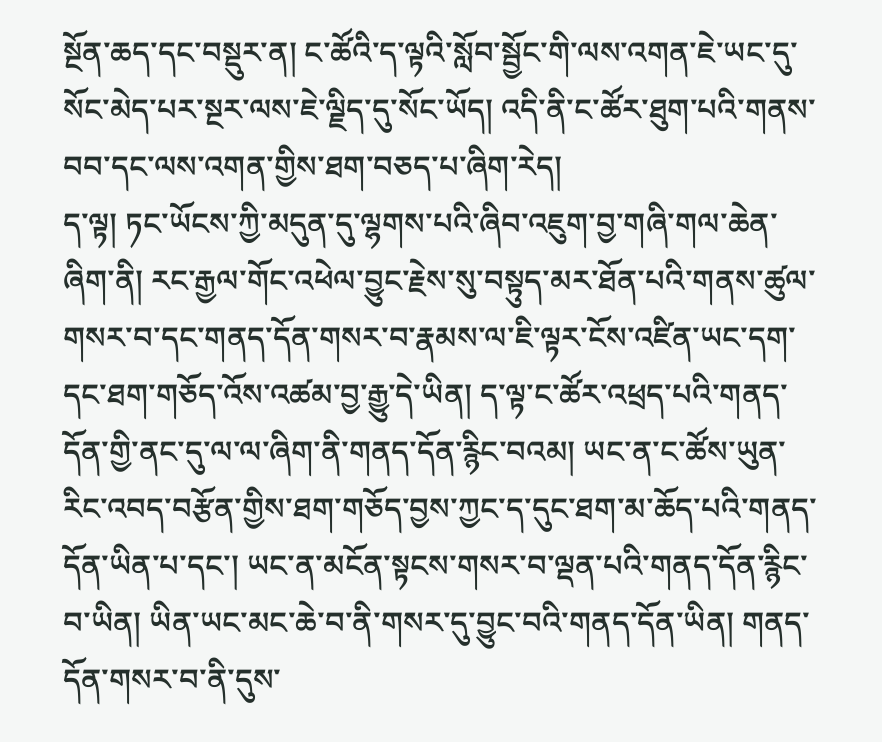སྔོན་ཆད་དང་བསྡུར་ན། ང་ཚོའི་ད་ལྟའི་སློབ་སྦྱོང་གི་ལས་འགན་ཇེ་ཡང་དུ་སོང་མེད་པར་སྔར་ལས་ཇེ་ལྗིད་དུ་སོང་ཡོད། འདི་ནི་ང་ཚོར་ཐུག་པའི་གནས་བབ་དང་ལས་འགན་གྱིས་ཐག་བཅད་པ་ཞིག་རེད།
ད་ལྟ། ཏང་ཡོངས་ཀྱི་མདུན་དུ་ལྷགས་པའི་ཞིབ་འཇུག་བྱ་གཞི་གལ་ཆེན་ཞིག་ནི། རང་རྒྱལ་གོང་འཕེལ་བྱུང་རྗེས་སུ་བསྟུད་མར་ཐོན་པའི་གནས་ཚུལ་གསར་བ་དང་གནད་དོན་གསར་བ་རྣམས་ལ་ཇི་ལྟར་ངོས་འཛིན་ཡང་དག་དང་ཐག་གཅོད་འོས་འཚམ་བྱ་རྒྱུ་དེ་ཡིན། ད་ལྟ་ང་ཚོར་འཕྲད་པའི་གནད་དོན་གྱི་ནང་དུ་ལ་ལ་ཞིག་ནི་གནད་དོན་རྙིང་བའམ། ཡང་ན་ང་ཚོས་ཡུན་རིང་འབད་བརྩོན་གྱིས་ཐག་གཅོད་བྱས་ཀྱང་ད་དུང་ཐག་མ་ཆོད་པའི་གནད་དོན་ཡིན་པ་དང་། ཡང་ན་མངོན་སྟངས་གསར་བ་ལྡན་པའི་གནད་དོན་རྙིང་བ་ཡིན། ཡིན་ཡང་མང་ཆེ་བ་ནི་གསར་དུ་བྱུང་བའི་གནད་དོན་ཡིན། གནད་དོན་གསར་བ་ནི་དུས་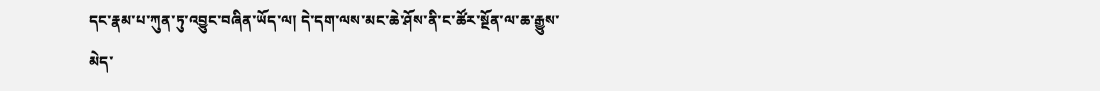དང་རྣམ་པ་ཀུན་ཏུ་འབྱུང་བཞིན་ཡོད་ལ། དེ་དག་ལས་མང་ཆེ་ཤོས་ནི་ང་ཚོར་སྔོན་ལ་ཆ་རྒྱུས་མེད་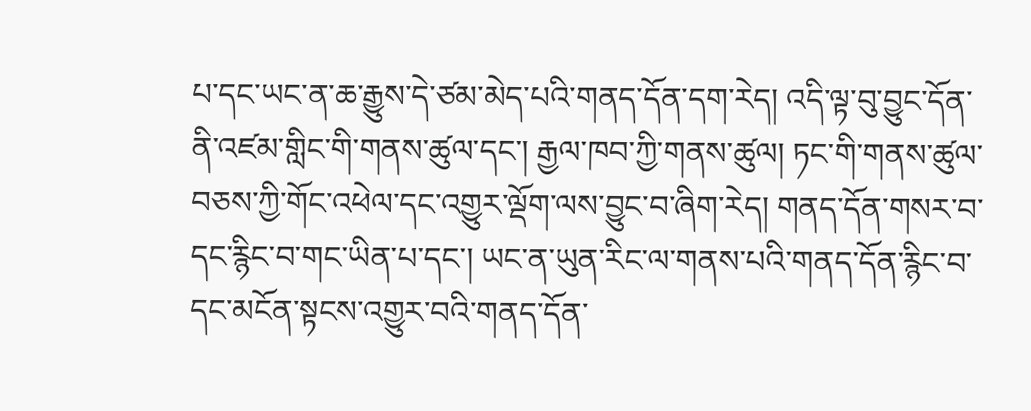པ་དང་ཡང་ན་ཆ་རྒྱུས་དེ་ཙམ་མེད་པའི་གནད་དོན་དག་རེད། འདི་ལྟ་བུ་བྱུང་དོན་ནི་འཛམ་གླིང་གི་གནས་ཚུལ་དང་། རྒྱལ་ཁབ་ཀྱི་གནས་ཚུལ། ཏང་གི་གནས་ཚུལ་བཅས་ཀྱི་གོང་འཕེལ་དང་འགྱུར་ལྡོག་ལས་བྱུང་བ་ཞིག་རེད། གནད་དོན་གསར་བ་དང་རྙིང་བ་གང་ཡིན་པ་དང་། ཡང་ན་ཡུན་རིང་ལ་གནས་པའི་གནད་དོན་རྙིང་བ་དང་མངོན་སྟངས་འགྱུར་བའི་གནད་དོན་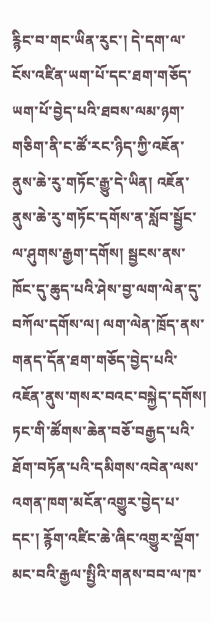རྙིང་བ་གང་ཡིན་རུང་། དེ་དག་ལ་ངོས་འཛིན་ཡག་པོ་དང་ཐག་གཅོད་ཡག་པོ་བྱེད་པའི་ཐབས་ལམ་ཉག་གཅིག་ནི་ང་ཚོ་རང་ཉིད་ཀྱི་འཇོན་ནུས་ཆེ་རུ་གཏོང་རྒྱུ་དེ་ཡིན། འཇོན་ནུས་ཆེ་རུ་གཏོང་དགོས་ན་སློབ་སྦྱོང་ལ་ཤུགས་རྒྱག་དགོས། སྦྱངས་ནས་ཁོང་དུ་ཆུད་པའི་ཤེས་བྱ་ལག་ལེན་དུ་བཀོལ་དགོས་ལ། ལག་ལེན་ཁྲོད་ནས་གནད་དོན་ཐག་གཅོད་བྱེད་པའི་འཇོན་ནུས་གསར་བའང་བསྐྱེད་དགོས།
ཏང་གི་ཚོགས་ཆེན་བཅོ་བརྒྱད་པའི་ཐོག་བཏོན་པའི་དམིགས་འབེན་ལས་འགན་ཁག་མངོན་འགྱུར་བྱེད་པ་དང་། རྙོག་འཛིང་ཆེ་ཞིང་འགྱུར་ལྡོག་མང་བའི་རྒྱལ་སྤྱིའི་གནས་བབ་ལ་ཁ་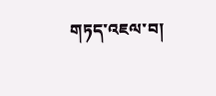གཏད་འཇལ་བ།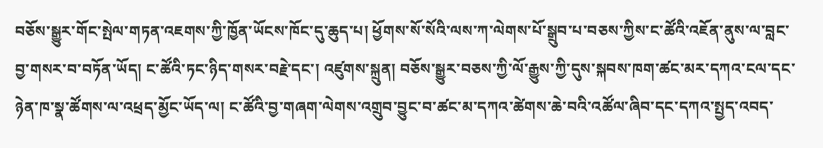བཅོས་སྒྱུར་གོང་སྤེལ་གཏན་འཇགས་ཀྱི་ཁྱོན་ཡོངས་ཁོང་དུ་ཆུད་པ། ཕྱོགས་སོ་སོའི་ལས་ཀ་ལེགས་པོ་སྒྲུབ་པ་བཅས་ཀྱིས་ང་ཚོའི་འཇོན་ནུས་ལ་བླང་བྱ་གསར་བ་བཏོན་ཡོད། ང་ཚོའི་ཏང་ཉིད་གསར་བརྗེ་དང་། འཛུགས་སྐྲུན། བཅོས་སྒྱུར་བཅས་ཀྱི་ལོ་རྒྱུས་ཀྱི་དུས་སྐབས་ཁག་ཚང་མར་དཀའ་ངལ་དང་ཉེན་ཁ་སྣ་ཚོགས་ལ་འཕྲད་མྱོང་ཡོད་ལ། ང་ཚོའི་བྱ་གཞག་ལེགས་འགྲུབ་བྱུང་བ་ཚང་མ་དཀའ་ཚེགས་ཆེ་བའི་འཚོལ་ཞིབ་དང་དཀའ་སྤྱད་འབད་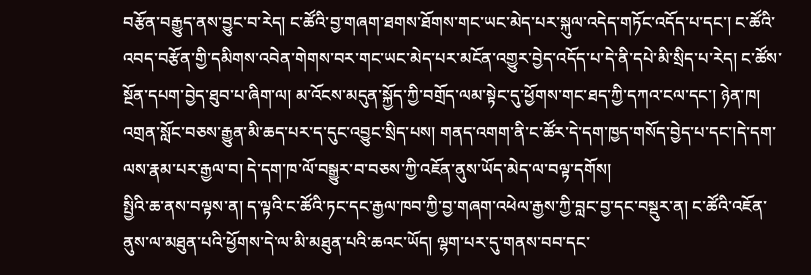བརྩོན་བརྒྱུད་ནས་བྱུང་བ་རེད། ང་ཚོའི་བྱ་གཞག་ཐགས་ཐོགས་གང་ཡང་མེད་པར་སྐུལ་འདེད་གཏོང་འདོད་པ་དང་། ང་ཚོའི་འབད་བརྩོན་གྱི་དམིགས་འབེན་གེགས་བར་གང་ཡང་མེད་པར་མངོན་འགྱུར་བྱེད་འདོད་པ་དེ་ནི་དཔེ་མི་སྲིད་པ་རེད། ང་ཚོས་སྔོན་དཔག་བྱེད་ཐུབ་པ་ཞིག་ལ། མ་འོངས་མདུན་སྐྱོད་ཀྱི་བགྲོད་ལམ་སྟེང་དུ་ཕྱོགས་གང་ཐད་ཀྱི་དཀའ་ངལ་དང་། ཉེན་ཁ། འགྲན་སློང་བཅས་རྒྱུན་མི་ཆད་པར་ད་དུང་འབྱུང་སྲིད་པས། གནད་འགག་ནི་ང་ཚོར་དེ་དག་ཁྱད་གསོད་བྱེད་པ་དང་།དེ་དག་ལས་རྣམ་པར་རྒྱལ་བ། དེ་དག་ཁ་ལོ་བསྒྱུར་བ་བཅས་ཀྱི་འཇོན་ནུས་ཡོད་མེད་ལ་བལྟ་དགོས།
སྤྱིའི་ཆ་ནས་བལྟས་ན། ད་ལྟའི་ང་ཚོའི་ཏང་དང་རྒྱལ་ཁབ་ཀྱི་བྱ་གཞག་འཕེལ་རྒྱས་ཀྱི་བླང་བྱ་དང་བསྡུར་ན། ང་ཚོའི་འཇོན་ནུས་ལ་མཐུན་པའི་ཕྱོགས་དེ་ལ་མི་མཐུན་པའི་ཆའང་ཡོད། ལྷག་པར་དུ་གནས་བབ་དང་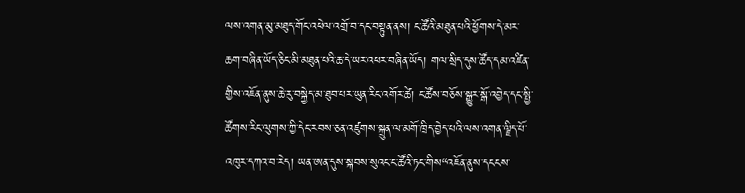ལས་འགན་མུ་མཐུད་གོང་འཕེལ་འགྲོ་བ་དང་བསྟུན་ནས། ང་ཚོའི་མཐུན་པའི་ཕྱོགས་དེ་མར་ཆག་བཞིན་ཡོད་ཅིང་མི་མཐུན་པའི་ཆ་དེ་ཡར་འཕར་བཞིན་ཡོད། གལ་སྲིད་དུས་ཚོད་དམ་འཛིན་གྱིས་འཇོན་ནུས་ཆེ་རུ་བསྐྱེད་མ་ཐུབ་པར་ཡུན་རིང་འགོར་ཚེ། ང་ཚོས་བཅོས་སྒྱུར་སྒོ་འབྱེད་དང་སྤྱི་ཚོགས་རིང་ལུགས་ཀྱི་དེང་རབས་ཅན་འཛུགས་སྐྲུན་ལ་མགོ་ཁྲིད་བྱེད་པའི་ལས་འགན་ལྗིད་པོ་འཁུར་དཀའ་བ་རེད། ཡན་ཨན་དུས་སྐབས་སུའང་ང་ཚོའི་ཏང་གིས“འཇོན་ནུས་དངངས་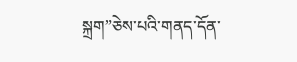སྐྲག”ཅེས་པའི་གནད་དོན་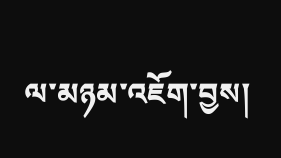ལ་མཉམ་འཇོག་བྱས།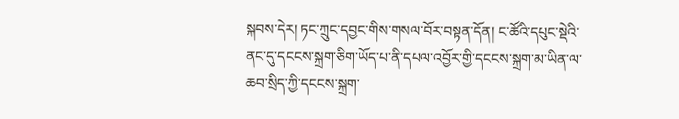སྐབས་དེར། ཏང་ཀྲུང་དབྱང་གིས་གསལ་བོར་བསྟན་དོན། ང་ཚོའི་དཔུང་སྡེའི་ནང་དུ་དངངས་སྐྲག་ཅིག་ཡོད་པ་ནི་དཔལ་འབྱོར་གྱི་དངངས་སྐྲག་མ་ཡིན་ལ་ཆབ་སྲིད་ཀྱི་དངངས་སྐྲག་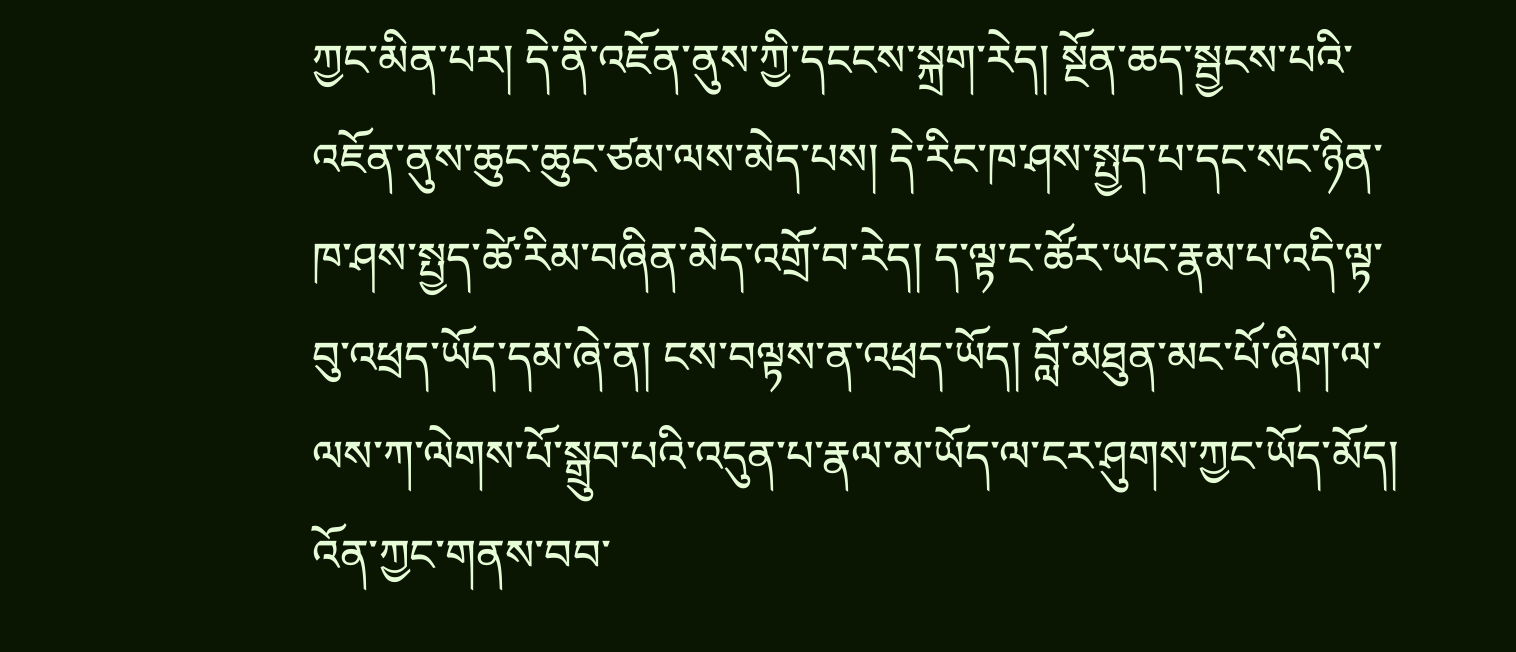ཀྱང་མིན་པར། དེ་ནི་འཇོན་ནུས་ཀྱི་དངངས་སྐྲག་རེད། སྔོན་ཆད་སྦྱངས་པའི་འཇོན་ནུས་ཆུང་ཆུང་ཙམ་ལས་མེད་པས། དེ་རིང་ཁ་ཤས་སྤྱད་པ་དང་སང་ཉིན་ཁ་ཤས་སྤྱད་ཚེ་རིམ་བཞིན་མེད་འགྲོ་བ་རེད། ད་ལྟ་ང་ཚོར་ཡང་རྣམ་པ་འདི་ལྟ་བུ་འཕྲད་ཡོད་དམ་ཞེ་ན། ངས་བལྟས་ན་འཕྲད་ཡོད། བློ་མཐུན་མང་པོ་ཞིག་ལ་ལས་ཀ་ལེགས་པོ་སྒྲུབ་པའི་འདུན་པ་རྣལ་མ་ཡོད་ལ་ངར་ཤུགས་ཀྱང་ཡོད་མོད། འོན་ཀྱང་གནས་བབ་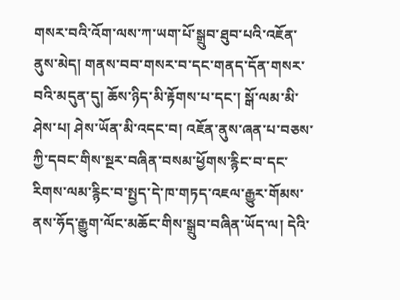གསར་བའི་འོག་ལས་ཀ་ཡག་པོ་སྒྲུབ་ཐུབ་པའི་འཇོན་ནུས་མེད། གནས་བབ་གསར་བ་དང་གནད་དོན་གསར་བའི་མདུན་དུ། ཆོས་ཉིད་མི་རྟོགས་པ་དང་། སྒོ་ལམ་མི་ཤེས་པ། ཤེས་ཡོན་མི་འདང་བ། འཇོན་ནུས་ཞན་པ་བཅས་ཀྱི་དབང་གིས་སྔར་བཞིན་བསམ་ཕྱོགས་རྙིང་བ་དང་རིགས་ལམ་རྙིང་བ་སྤྱད་དེ་ཁ་གཏད་འཇལ་རྒྱུར་གོམས་ནས་ཧོད་རྒྱུག་ལོང་མཆོང་གིས་སྒྲུབ་བཞིན་ཡོད་ལ། དེའི་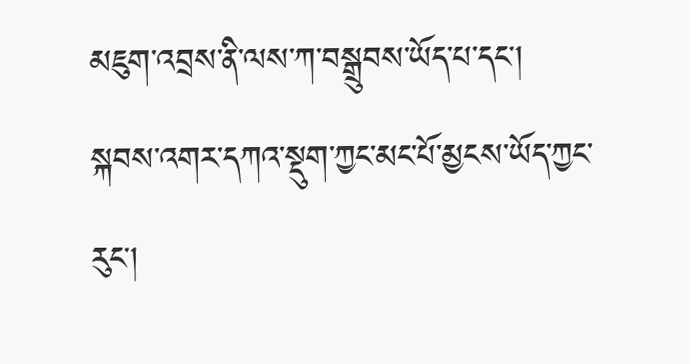མཇུག་འབྲས་ནི་ལས་ཀ་བསྒྲུབས་ཡོད་པ་དང། སྐབས་འགར་དཀའ་སྡུག་ཀྱང་མང་པོ་མྱངས་ཡོད་ཀྱང་རུང།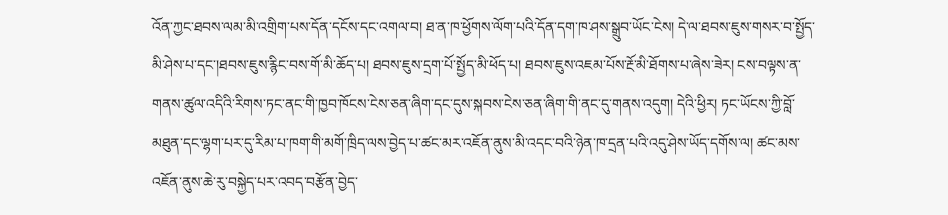འོན་ཀྱང་ཐབས་ལམ་མི་འགྲིག་པས་དོན་དངོས་དང་འགལ་བ། ཐ་ན་ཁ་ཕྱོགས་ལོག་པའི་དོན་དག་ཁ་ཤས་སྒྲུབ་ཡོང་ངེས། དེ་ལ་ཐབས་ཇུས་གསར་བ་སྤྱོད་མི་ཤེས་པ་དང་།ཐབས་ཇུས་རྙིང་བས་གོ་མི་ཆོད་པ། ཐབས་ཇུས་དྲག་པོ་སྤྱོད་མི་ཕོད་པ། ཐབས་ཇུས་འཇམ་པོས་རྔོ་མི་ཐོགས་པ་ཞེས་ཟེར། ངས་བལྟས་ན་གནས་ཚུལ་འདིའི་རིགས་ཏང་ནང་གི་ཁྱབ་ཁོངས་ངེས་ཅན་ཞིག་དང་དུས་སྐབས་ངེས་ཅན་ཞིག་གི་ནང་དུ་གནས་འདུག། དེའི་ཕྱིར། ཏང་ཡོངས་ཀྱི་བློ་མཐུན་དང་ལྷག་པར་དུ་རིམ་པ་ཁག་གི་མགོ་ཁྲིད་ལས་བྱེད་པ་ཚང་མར་འཇོན་ནུས་མི་འདང་བའི་ཉེན་ཁ་དྲན་པའི་འདུ་ཤེས་ཡོད་དགོས་ལ། ཚང་མས་འཇོན་ནུས་ཆེ་རུ་བསྐྱེད་པར་འབད་བརྩོན་བྱེད་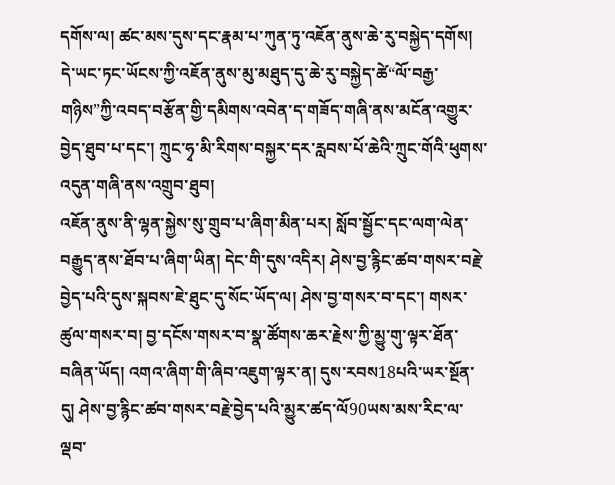དགོས་ལ། ཚང་མས་དུས་དང་རྣམ་པ་ཀུན་ཏུ་འཇོན་ནུས་ཆེ་རུ་བསྐྱེད་དགོས། དེ་ཡང་ཏང་ཡོངས་ཀྱི་འཇོན་ནུས་མུ་མཐུད་དུ་ཆེ་རུ་བསྐྱེད་ཚེ“ལོ་བརྒྱ་གཉིས”ཀྱི་འབད་བརྩོན་གྱི་དམིགས་འབེན་ད་གཟོད་གཞི་ནས་མངོན་འགྱུར་བྱེད་ཐུབ་པ་དང་། ཀྲུང་ཧྭ་མི་རིགས་བསྐྱར་དར་རླབས་པོ་ཆེའི་ཀྲུང་གོའི་ཕུགས་འདུན་གཞི་ནས་འགྲུབ་ཐུབ།
འཇོན་ནུས་ནི་ལྷན་སྐྱེས་སུ་གྲུབ་པ་ཞིག་མིན་པར། སློབ་སྦྱོང་དང་ལག་ལེན་བརྒྱུད་ནས་ཐོབ་པ་ཞིག་ཡིན། དེང་གི་དུས་འདིར། ཤེས་བྱ་རྙིང་ཚབ་གསར་བརྗེ་བྱེད་པའི་དུས་སྐབས་ཇེ་ཐུང་དུ་སོང་ཡོད་ལ། ཤེས་བྱ་གསར་བ་དང་། གསར་ཚུལ་གསར་བ། བྱ་དངོས་གསར་བ་སྣ་ཚོགས་ཆར་རྗེས་ཀྱི་མྱུ་གུ་ལྟར་ཐོན་བཞིན་ཡོད། འགའ་ཞིག་གི་ཞིབ་འཇུག་ལྟར་ན། དུས་རབས18པའི་ཡར་སྔོན་དུ། ཤེས་བྱ་རྙིང་ཚབ་གསར་བརྗེ་བྱེད་པའི་མྱུར་ཚད་ལོ90ཡས་མས་རིང་ལ་ལྡབ་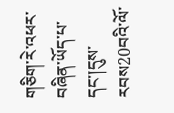གཅིག་རེ་འཕར་བཞིན་ཡོད་པ་དང་།དུས་རབས20བའི་ལོ་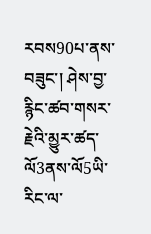རབས90པ་ནས་བཟུང་། ཤེས་བྱ་རྙིང་ཚབ་གསར་རྗེའི་མྱུར་ཚད་ལོ3ནས་ལོ5ཡི་རིང་ལ་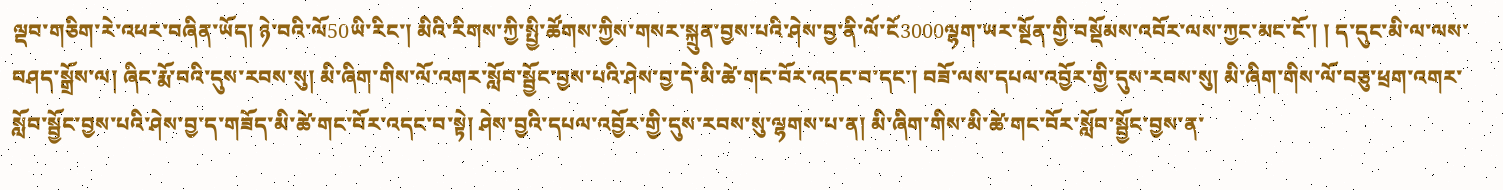ལྡབ་གཅིག་རེ་འཕར་བཞིན་ཡོད། ཉེ་བའི་ལོ50ཡི་རིང་། མིའི་རིགས་ཀྱི་སྤྱི་ཚོགས་ཀྱིས་གསར་སྐྲུན་བྱས་པའི་ཤེས་བྱ་ནི་ལོ་ངོ3000ལྷག་ཡར་སྔོན་གྱི་བསྡོམས་འབོར་ལས་ཀྱང་མང་ངོ་། ། ད་དུང་མི་ལ་ལས་བཤད་སྒྲོས་ལ། ཞིང་རྨོ་བའི་དུས་རབས་སུ། མི་ཞིག་གིས་ལོ་འགར་སློབ་སྦྱོང་བྱས་པའི་ཤེས་བྱ་དེ་མི་ཚེ་གང་བོར་འདང་བ་དང་། བཟོ་ལས་དཔལ་འབྱོར་གྱི་དུས་རབས་སུ། མི་ཞིག་གིས་ལོ་བཅུ་ཕྲག་འགར་སློབ་སྦྱོང་བྱས་པའི་ཤེས་བྱ་ད་གཟོད་མི་ཚེ་གང་བོར་འདང་བ་སྟེ། ཤེས་བྱའི་དཔལ་འབྱོར་གྱི་དུས་རབས་སུ་ལྷགས་པ་ན། མི་ཞིག་གིས་མི་ཚེ་གང་བོར་སློབ་སྦྱོང་བྱས་ན་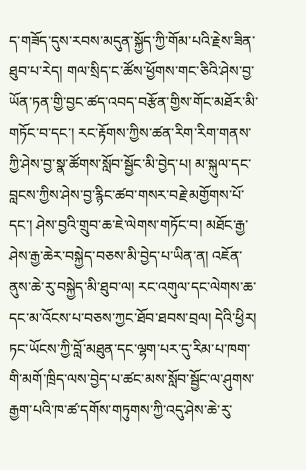ད་གཟོད་དུས་རབས་མདུན་སྐྱོད་ཀྱི་གོམ་པའི་རྗེས་ཟིན་ཐུབ་པ་རེད། གལ་སྲིད་ང་ཚོས་ཕྱོགས་གང་ཅིའི་ཤེས་བྱ་ཡོན་ཏན་གྱི་བྱང་ཚད་འབད་བརྩོན་གྱིས་གོང་མཐོར་མི་གཏོང་བ་དང་། རང་རྟོགས་ཀྱིས་ཚན་རིག་རིག་གནས་ཀྱི་ཤེས་བྱ་སྣ་ཚོགས་སློབ་སྦྱོང་མི་བྱེད་པ། མ་སྐུལ་དང་བླངས་ཀྱིས་ཤེས་བྱ་རྙིང་ཚབ་གསར་བརྗེ་མགྱོགས་པོ་དང་། ཤེས་བྱའི་གྲུབ་ཆ་ཇེ་ལེགས་གཏོང་བ། མཐོང་རྒྱ་ཤེས་རྒྱ་ཆེར་བསྐྱེད་བཅས་མི་བྱེད་པ་ཡིན་ན། འཇོན་ནུས་ཆེ་རུ་བསྐྱེད་མི་ཐུབ་ལ། རང་འགུལ་དང་ལེགས་ཆ་དང་མ་འོངས་པ་བཅས་ཀྱང་ཐོབ་ཐབས་བྲལ། དེའི་ཕྱིར། ཏང་ཡོངས་ཀྱི་བློ་མཐུན་དང་ལྷག་པར་དུ་རིམ་པ་ཁག་གི་མགོ་ཁྲིད་ལས་བྱེད་པ་ཚང་མས་སློབ་སྦྱོང་ལ་ཤུགས་རྒྱག་པའི་ཁ་ཚ་དགོས་གཏུགས་ཀྱི་འདུ་ཤེས་ཆེ་རུ་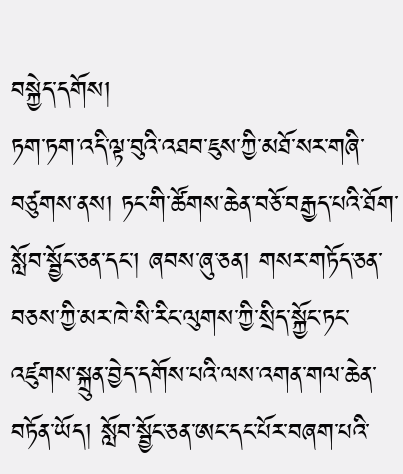བསྐྱེད་དགོས།
ཏག་ཏག་འདི་ལྟ་བུའི་འཐབ་ཇུས་ཀྱི་མཐོ་སར་གཞི་བཙུགས་ནས། ཏང་གི་ཚོགས་ཆེན་བཅོ་བརྒྱད་པའི་ཐོག་སློབ་སྦྱོང་ཅན་དང་། ཞབས་ཞུ་ཅན། གསར་གཏོད་ཅན་བཅས་ཀྱི་མར་ཁེ་སི་རིང་ལུགས་ཀྱི་སྲིད་སྐྱོང་ཏང་འཛུགས་སྐྲུན་བྱེད་དགོས་པའི་ལས་འགན་གལ་ཆེན་བཏོན་ཡོད། སློབ་སྦྱོང་ཅན་ཨང་དང་པོར་བཞག་པའི་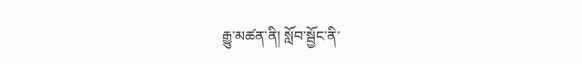རྒྱུ་མཚན་ནི། སློབ་སྦྱོང་ནི་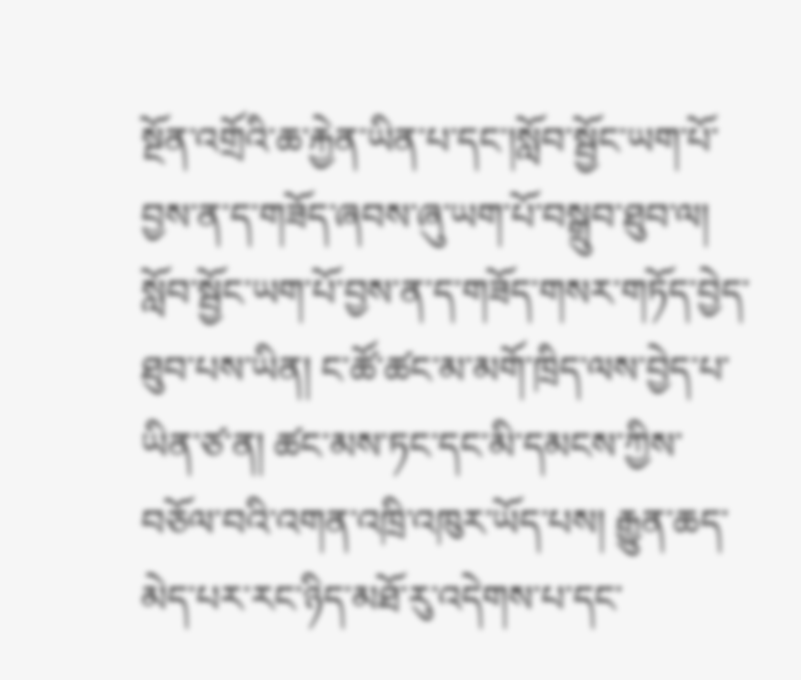སྔོན་འགྲོའི་ཆ་རྐྱེན་ཡིན་པ་དང་།སློབ་སྦྱོང་ཡག་པོ་བྱས་ན་ད་གཟོད་ཞབས་ཞུ་ཡག་པོ་བསྒྲུབ་ཐུབ་ལ། སློབ་སྦྱོང་ཡག་པོ་བྱས་ན་ད་གཟོད་གསར་གཏོད་བྱེད་ཐུབ་པས་ཡིན། ང་ཚོ་ཚང་མ་མགོ་ཁྲིད་ལས་བྱེད་པ་ཡིན་ཙ་ན། ཚང་མས་ཏང་དང་མི་དམངས་ཀྱིས་བཅོལ་བའི་འགན་འཁྲི་འཁུར་ཡོད་པས། རྒྱུན་ཆད་མེད་པར་རང་ཉིད་མཐོ་རུ་འདེགས་པ་དང་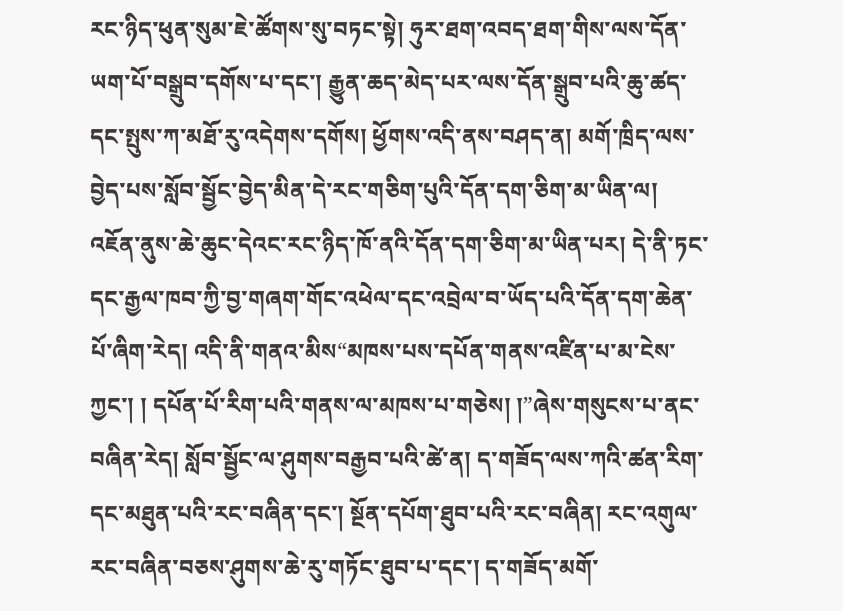རང་ཉིད་ཕུན་སུམ་ཇེ་ཚོགས་སུ་བཏང་སྟེ། ཧུར་ཐག་འབད་ཐག་གིས་ལས་དོན་ཡག་པོ་བསྒྲུབ་དགོས་པ་དང་། རྒྱུན་ཆད་མེད་པར་ལས་དོན་སྒྲུབ་པའི་ཆུ་ཚད་དང་སྤུས་ཀ་མཐོ་རུ་འདེགས་དགོས། ཕྱོགས་འདི་ནས་བཤད་ན། མགོ་ཁྲིད་ལས་བྱེད་པས་སློབ་སྦྱོང་བྱེད་མིན་དེ་རང་གཅིག་པུའི་དོན་དག་ཅིག་མ་ཡིན་ལ། འཇོན་ནུས་ཆེ་ཆུང་དེའང་རང་ཉིད་ཁོ་ནའི་དོན་དག་ཅིག་མ་ཡིན་པར། དེ་ནི་ཏང་དང་རྒྱལ་ཁབ་ཀྱི་བྱ་གཞག་གོང་འཕེལ་དང་འབྲེལ་བ་ཡོད་པའི་དོན་དག་ཆེན་པོ་ཞིག་རེད། འདི་ནི་གནའ་མིས“མཁས་པས་དཔོན་གནས་འཛིན་པ་མ་ངེས་ཀྱང་། ། དཔོན་པོ་རིག་པའི་གནས་ལ་མཁས་པ་གཅེས། །”ཞེས་གསུངས་པ་ནང་བཞིན་རེད། སློབ་སྦྱོང་ལ་ཤུགས་བརྒྱབ་པའི་ཚེ་ན། ད་གཟོད་ལས་ཀའི་ཚན་རིག་དང་མཐུན་པའི་རང་བཞིན་དང་། སྔོན་དཔོག་ཐུབ་པའི་རང་བཞིན། རང་འགུལ་རང་བཞིན་བཅས་ཤུགས་ཆེ་རུ་གཏོང་ཐུབ་པ་དང་། ད་གཟོད་མགོ་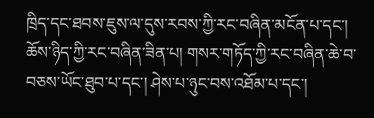ཁྲིད་དང་ཐབས་ཇུས་ལ་དུས་རབས་ཀྱི་རང་བཞིན་མངོན་པ་དང་། ཆོས་ཉིད་ཀྱི་རང་བཞིན་ཟིན་པ། གསར་གཏོད་ཀྱི་རང་བཞིན་ཆེ་བ་བཅས་ཡོང་ཐུབ་པ་དང་། ཤེས་པ་ཉུང་བས་འཐོམ་པ་དང་།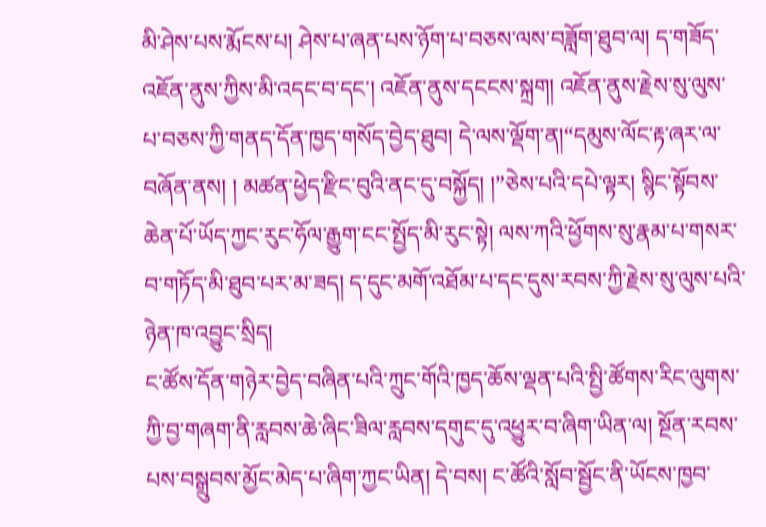མི་ཤེས་པས་རྨོངས་པ། ཤེས་པ་ཞན་པས་ཉོག་པ་བཅས་ལས་བཟློག་ཐུབ་ལ། ད་གཟོད་འཇོན་ནུས་ཀྱིས་མི་འདང་བ་དང་། འཇོན་ནུས་དངངས་སྐྲག། འཇོན་ནུས་རྗེས་སུ་ལུས་པ་བཅས་ཀྱི་གནད་དོན་ཁྱད་གསོད་བྱེད་ཐུབ། དེ་ལས་ལྡོག་ན།“དམུས་ལོང་རྟ་ཞར་ལ་བཞོན་ནས། ། མཚན་ཕྱེད་རྫིང་བུའི་ནང་དུ་བསྐྱོད། །”ཅེས་པའི་དཔེ་ལྟར། སྙིང་སྟོབས་ཆེན་པོ་ཡོད་ཀྱང་རུང་ཧོལ་རྒྱུག་ངང་སྤྱོད་མི་རུང་སྟེ། ལས་ཀའི་ཕྱོགས་སུ་རྣམ་པ་གསར་བ་གཏོད་མི་ཐུབ་པར་མ་ཟད། ད་དུང་མགོ་འཐོམ་པ་དང་དུས་རབས་ཀྱི་རྗེས་སུ་ལུས་པའི་ཉེན་ཁ་འབྱུང་སྲིད།
ང་ཚོས་དོན་གཉེར་བྱེད་བཞིན་པའི་ཀྲུང་གོའི་ཁྱད་ཆོས་ལྡན་པའི་སྤྱི་ཚོགས་རིང་ལུགས་ཀྱི་བྱ་གཞག་ནི་རླབས་ཆེ་ཞིང་ཟིལ་རླབས་དགུང་དུ་འཕྱུར་བ་ཞིག་ཡིན་ལ། སྔོན་རབས་པས་བསྒྲུབས་མྱོང་མེད་པ་ཞིག་ཀྱང་ཡིན། དེ་བས། ང་ཚོའི་སློབ་སྦྱོང་ནི་ཡོངས་ཁྱབ་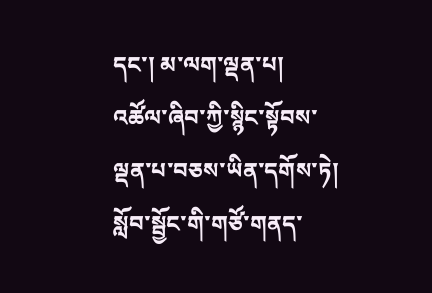དང་། མ་ལག་ལྡན་པ། འཚོལ་ཞིབ་ཀྱི་སྙིང་སྟོབས་ལྡན་པ་བཅས་ཡིན་དགོས་ཏེ། སློབ་སྦྱོང་གི་གཙོ་གནད་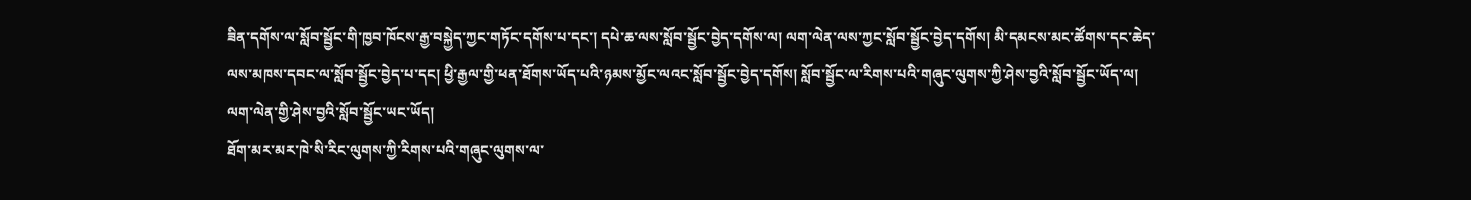ཟིན་དགོས་ལ་སློབ་སྦྱོང་གི་ཁྱབ་ཁོངས་རྒྱ་བསྐྱེད་ཀྱང་གཏོང་དགོས་པ་དང་། དཔེ་ཆ་ལས་སློབ་སྦྱོང་བྱེད་དགོས་ལ། ལག་ལེན་ལས་ཀྱང་སློབ་སྦྱོང་བྱེད་དགོས། མི་དམངས་མང་ཚོགས་དང་ཆེད་ལས་མཁས་དབང་ལ་སློབ་སྦྱོང་བྱེད་པ་དང། ཕྱི་རྒྱལ་གྱི་ཕན་ཐོགས་ཡོད་པའི་ཉམས་མྱོང་ལའང་སློབ་སྦྱོང་བྱེད་དགོས། སློབ་སྦྱོང་ལ་རིགས་པའི་གཞུང་ལུགས་ཀྱི་ཤེས་བྱའི་སློབ་སྦྱོང་ཡོད་ལ། ལག་ལེན་གྱི་ཤེས་བྱའི་སློབ་སྦྱོང་ཡང་ཡོད།
ཐོག་མར་མར་ཁེ་སི་རིང་ལུགས་ཀྱི་རིགས་པའི་གཞུང་ལུགས་ལ་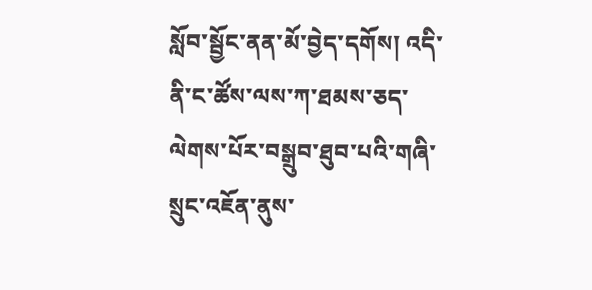སློབ་སྦྱོང་ནན་མོ་བྱེད་དགོས། འདི་ནི་ང་ཚོས་ལས་ཀ་ཐམས་ཅད་ལེགས་པོར་བསྒྲུབ་ཐུབ་པའི་གཞི་སྲུང་འཇོན་ནུས་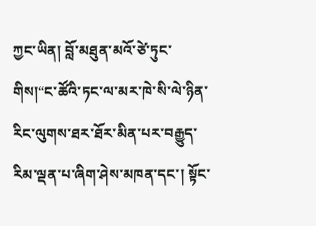ཀྱང་ཡིན། བློ་མཐུན་མའོ་ཙེ་ཏུང་གིས།“ང་ཚོའི་ཏང་ལ་མར་ཁེ་སི་ལེ་ཉིན་རིང་ལུགས་ཐར་ཐོར་མིན་པར་བརྒྱུད་རིམ་ལྡན་པ་ཞིག་ཤེས་མཁན་དང་། སྟོང་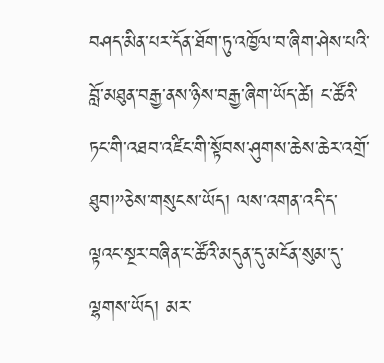བཤད་མིན་པར་དོན་ཐོག་ཏུ་འཁྱོལ་བ་ཞིག་ཤེས་པའི་བློ་མཐུན་བརྒྱ་ནས་ཉིས་བརྒྱ་ཞིག་ཡོད་ཚེ། ང་ཚོའི་ཏང་གི་འཐབ་འཛིང་གི་སྟོབས་ཤུགས་ཆེས་ཆེར་འགྲོ་ཐུབ།”ཅེས་གསུངས་ཡོད། ལས་འགན་འདི་ད་ལྟའང་སྔར་བཞིན་ང་ཚོའི་མདུན་དུ་མངོན་སུམ་དུ་ལྷགས་ཡོད། མར་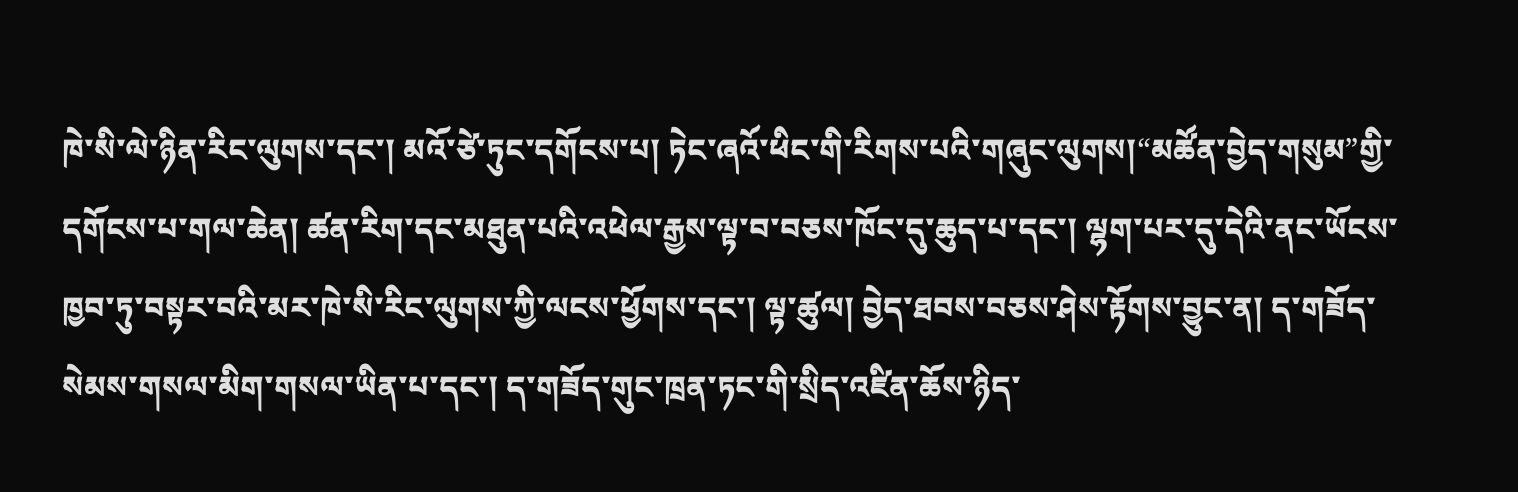ཁེ་སི་ལེ་ཉིན་རིང་ལུགས་དང་། མའོ་ཙེ་ཏུང་དགོངས་པ། ཏེང་ཞའོ་ཕིང་གི་རིགས་པའི་གཞུང་ལུགས།“མཚོན་བྱེད་གསུམ”གྱི་དགོངས་པ་གལ་ཆེན། ཚན་རིག་དང་མཐུན་པའི་འཕེལ་རྒྱས་ལྟ་བ་བཅས་ཁོང་དུ་ཆུད་པ་དང་། ལྷག་པར་དུ་དེའི་ནང་ཡོངས་ཁྱབ་ཏུ་བསྟར་བའི་མར་ཁེ་སི་རིང་ལུགས་ཀྱི་ལངས་ཕྱོགས་དང་། ལྟ་ཚུལ། བྱེད་ཐབས་བཅས་ཤེས་རྟོགས་བྱུང་ན། ད་གཟོད་སེམས་གསལ་མིག་གསལ་ཡིན་པ་དང་། ད་གཟོད་གུང་ཁྲན་ཏང་གི་སྲིད་འཛིན་ཆོས་ཉིད་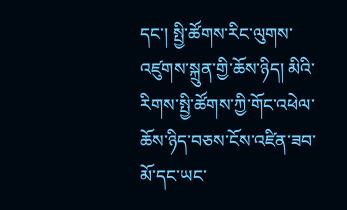དང་། སྤྱི་ཚོགས་རིང་ལུགས་འཛུགས་སྐྲུན་གྱི་ཆོས་ཉིད། མིའི་རིགས་སྤྱི་ཚོགས་ཀྱི་གོང་འཕེལ་ཆོས་ཉིད་བཅས་ངོས་འཛིན་ཟབ་མོ་དང་ཡང་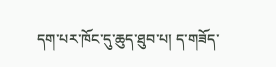དག་པར་ཁོང་དུ་ཆུད་ཐུབ་པ། ད་གཟོད་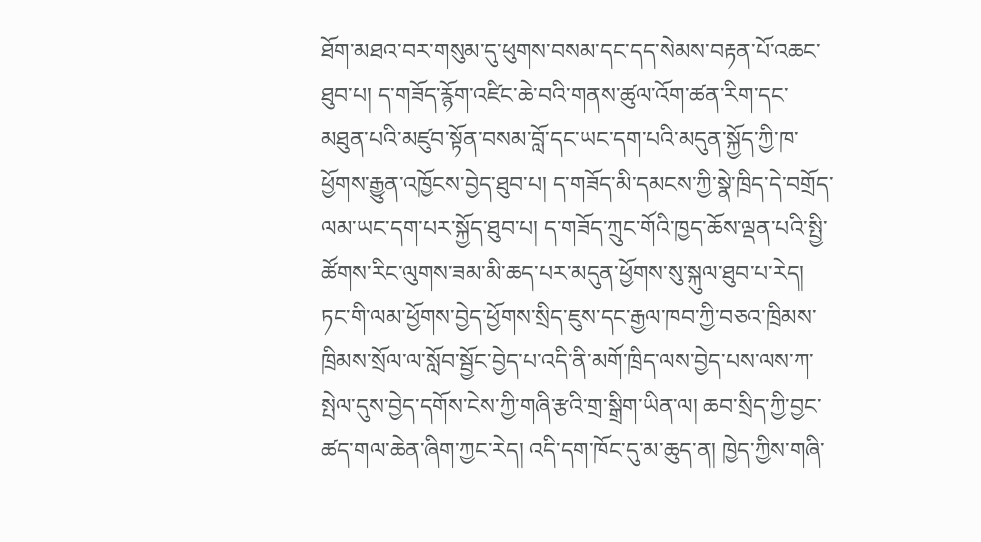ཐོག་མཐའ་བར་གསུམ་དུ་ཕུགས་བསམ་དང་དད་སེམས་བརྟན་པོ་འཆང་ཐུབ་པ། ད་གཟོད་རྙོག་འཛིང་ཆེ་བའི་གནས་ཚུལ་འོག་ཚན་རིག་དང་མཐུན་པའི་མཛུབ་སྟོན་བསམ་བློ་དང་ཡང་དག་པའི་མདུན་སྐྱོད་ཀྱི་ཁ་ཕྱོགས་རྒྱུན་འཁྱོངས་བྱེད་ཐུབ་པ། ད་གཟོད་མི་དམངས་ཀྱི་སྣེ་ཁྲིད་དེ་བགྲོད་ལམ་ཡང་དག་པར་སྐྱོད་ཐུབ་པ། ད་གཟོད་ཀྲུང་གོའི་ཁྱད་ཆོས་ལྡན་པའི་སྤྱི་ཚོགས་རིང་ལུགས་ཟམ་མི་ཆད་པར་མདུན་ཕྱོགས་སུ་སྐུལ་ཐུབ་པ་རེད།
ཏང་གི་ལམ་ཕྱོགས་བྱེད་ཕྱོགས་སྲིད་ཇུས་དང་རྒྱལ་ཁབ་ཀྱི་བཅའ་ཁྲིམས་ཁྲིམས་སྲོལ་ལ་སློབ་སྦྱོང་བྱེད་པ་འདི་ནི་མགོ་ཁྲིད་ལས་བྱེད་པས་ལས་ཀ་སྤེལ་དུས་བྱེད་དགོས་ངེས་ཀྱི་གཞི་རྩའི་གྲ་སྒྲིག་ཡིན་ལ། ཆབ་སྲིད་ཀྱི་བྱང་ཚད་གལ་ཆེན་ཞིག་ཀྱང་རེད། འདི་དག་ཁོང་དུ་མ་ཆུད་ན། ཁྱེད་ཀྱིས་གཞི་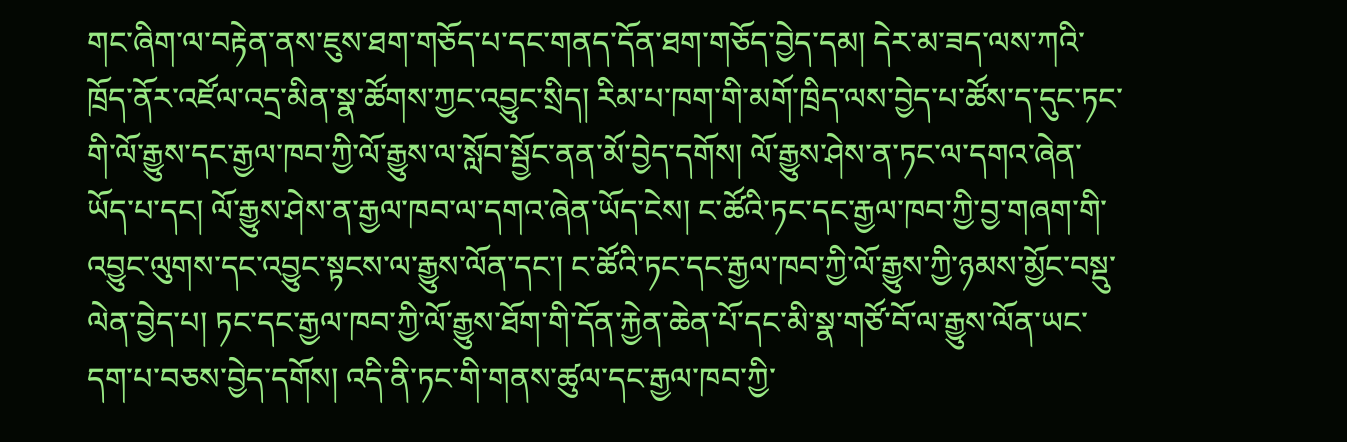གང་ཞིག་ལ་བརྟེན་ནས་ཇུས་ཐག་གཅོད་པ་དང་གནད་དོན་ཐག་གཅོད་བྱེད་དམ། དེར་མ་ཟད་ལས་ཀའི་ཁྲོད་ནོར་འཛོལ་འདྲ་མིན་སྣ་ཚོགས་ཀྱང་འབྱུང་སྲིད། རིམ་པ་ཁག་གི་མགོ་ཁྲིད་ལས་བྱེད་པ་ཚོས་ད་དུང་ཏང་གི་ལོ་རྒྱུས་དང་རྒྱལ་ཁབ་ཀྱི་ལོ་རྒྱུས་ལ་སློབ་སྦྱོང་ནན་མོ་བྱེད་དགོས། ལོ་རྒྱུས་ཤེས་ན་ཏང་ལ་དགའ་ཞེན་ཡོད་པ་དང། ལོ་རྒྱུས་ཤེས་ན་རྒྱལ་ཁབ་ལ་དགའ་ཞེན་ཡོད་ངེས། ང་ཚོའི་ཏང་དང་རྒྱལ་ཁབ་ཀྱི་བྱ་གཞག་གི་འབྱུང་ལུགས་དང་འབྱུང་སྟངས་ལ་རྒྱུས་ལོན་དང་། ང་ཚོའི་ཏང་དང་རྒྱལ་ཁབ་ཀྱི་ལོ་རྒྱུས་ཀྱི་ཉམས་མྱོང་བསྡུ་ལེན་བྱེད་པ། ཏང་དང་རྒྱལ་ཁབ་ཀྱི་ལོ་རྒྱུས་ཐོག་གི་དོན་རྐྱེན་ཆེན་པོ་དང་མི་སྣ་གཙོ་བོ་ལ་རྒྱུས་ལོན་ཡང་དག་པ་བཅས་བྱེད་དགོས། འདི་ནི་ཏང་གི་གནས་ཚུལ་དང་རྒྱལ་ཁབ་ཀྱི་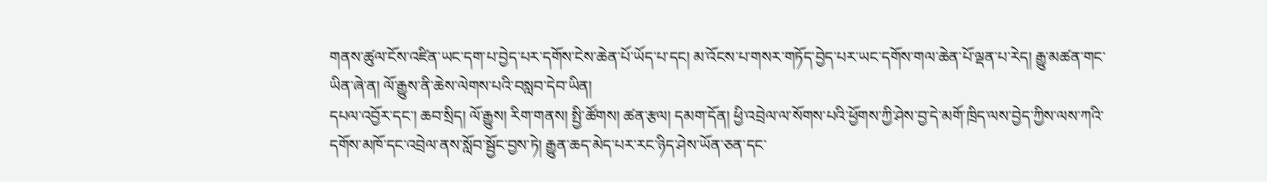གནས་ཚུལ་ངོས་འཛིན་ཡང་དག་པ་བྱེད་པར་དགོས་ངེས་ཆེན་པོ་ཡོད་པ་དང། མ་འོངས་པ་གསར་གཏོད་བྱེད་པར་ཡང་དགོས་གལ་ཆེན་པོ་ལྡན་པ་རེད། རྒྱུ་མཚན་གང་ཡིན་ཞེ་ན། ལོ་རྒྱུས་ནི་ཆེས་ལེགས་པའི་བསླབ་དེབ་ཡིན།
དཔལ་འབྱོར་དང་། ཆབ་སྲིད། ལོ་རྒྱུས། རིག་གནས། སྤྱི་ཚོགས། ཚན་རྩལ། དམག་དོན། ཕྱི་འབྲེལ་ལ་སོགས་པའི་ཕྱོགས་ཀྱི་ཤེས་བྱ་དེ་མགོ་ཁྲིད་ལས་བྱེད་ཀྱིས་ལས་ཀའི་དགོས་མཁོ་དང་འབྲེལ་ནས་སློབ་སྦྱོང་བྱས་ཏེ། རྒྱུན་ཆད་མེད་པར་རང་ཉིད་ཤེས་ཡོན་ཅན་དང་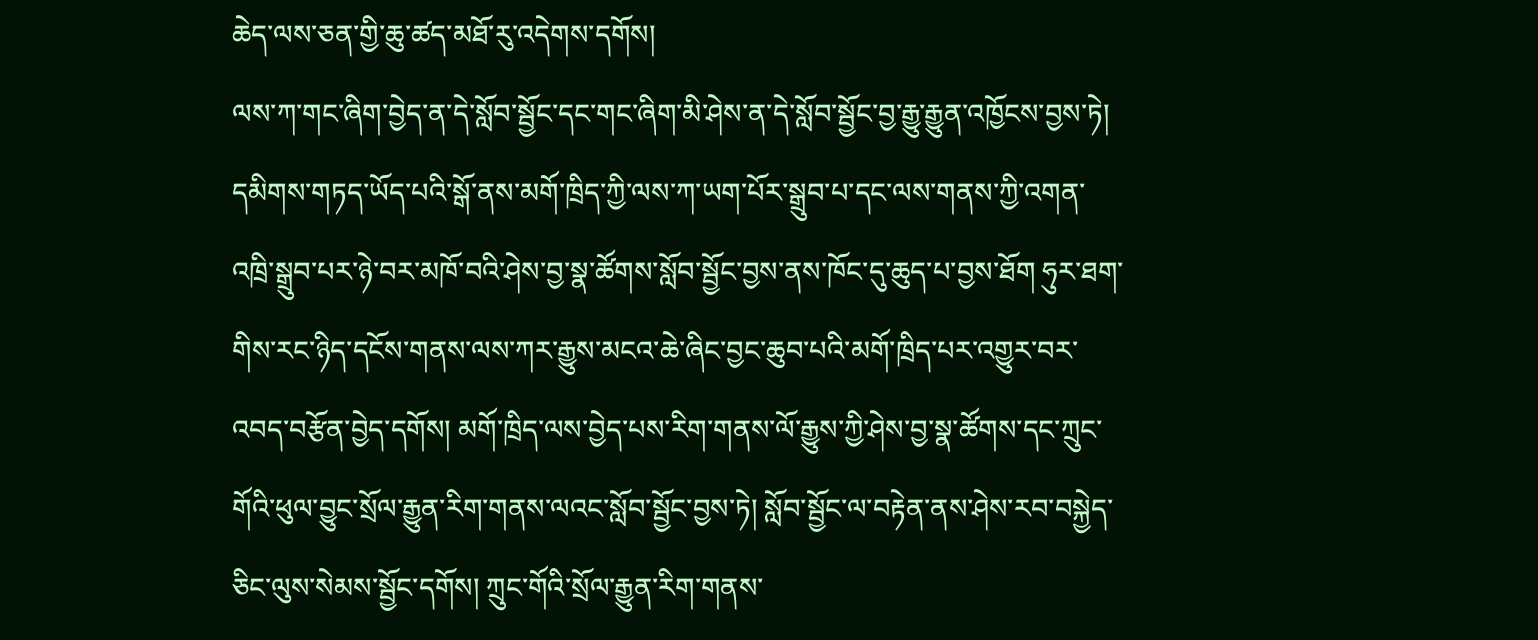ཆེད་ལས་ཅན་གྱི་ཆུ་ཚད་མཐོ་རུ་འདེགས་དགོས།
ལས་ཀ་གང་ཞིག་བྱེད་ན་དེ་སློབ་སྦྱོང་དང་གང་ཞིག་མི་ཤེས་ན་དེ་སློབ་སྦྱོང་བྱ་རྒྱུ་རྒྱུན་འཁྱོངས་བྱས་ཏེ། དམིགས་གཏད་ཡོད་པའི་སྒོ་ནས་མགོ་ཁྲིད་ཀྱི་ལས་ཀ་ཡག་པོར་སྒྲུབ་པ་དང་ལས་གནས་ཀྱི་འགན་འཁྲི་སྒྲུབ་པར་ཉེ་བར་མཁོ་བའི་ཤེས་བྱ་སྣ་ཚོགས་སློབ་སྦྱོང་བྱས་ནས་ཁོང་དུ་ཆུད་པ་བྱས་ཐོག ཧུར་ཐག་གིས་རང་ཉིད་དངོས་གནས་ལས་ཀར་རྒྱུས་མངའ་ཆེ་ཞིང་བྱང་ཆུབ་པའི་མགོ་ཁྲིད་པར་འགྱུར་བར་འབད་བརྩོན་བྱེད་དགོས། མགོ་ཁྲིད་ལས་བྱེད་པས་རིག་གནས་ལོ་རྒྱུས་ཀྱི་ཤེས་བྱ་སྣ་ཚོགས་དང་ཀྲུང་གོའི་ཕུལ་བྱུང་སྲོལ་རྒྱུན་རིག་གནས་ལའང་སློབ་སྦྱོང་བྱས་ཏེ། སློབ་སྦྱོང་ལ་བརྟེན་ནས་ཤེས་རབ་བསྐྱེད་ཅིང་ལུས་སེམས་སྦྱོང་དགོས། ཀྲུང་གོའི་སྲོལ་རྒྱུན་རིག་གནས་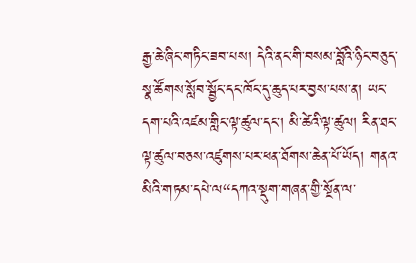རྒྱ་ཆེ་ཞིང་གཏིང་ཟབ་པས། དེའི་ནང་གི་བསམ་བློའི་ཉིང་བཅུད་སྣ་ཚོགས་སློབ་སྦྱོང་དང་ཁོང་དུ་ཆུད་པར་བྱས་པས་ན། ཡང་དག་པའི་འཛམ་གླིང་ལྟ་ཚུལ་དང་། མི་ཚེའི་ལྟ་ཚུལ། རིན་ཐང་ལྟ་ཚུལ་བཅས་འཛུགས་པར་ཕན་ཐོགས་ཆེན་པོ་ཡོད། གནའ་མིའི་གཏམ་དཔེ་ལ“དཀའ་སྡུག་གཞན་གྱི་སྔོན་ལ་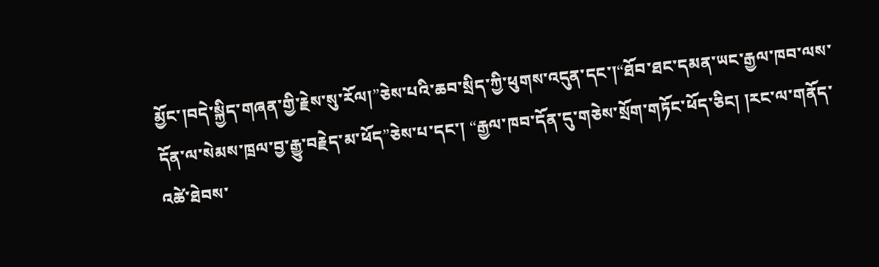མྱོང་།བདེ་སྐྱིད་གཞན་གྱི་རྗེས་སུ་རོལ།”ཅེས་པའི་ཆབ་སྲིད་ཀྱི་ཕུགས་འདུན་དང་།“ཐོབ་ཐང་དམན་ཡང་རྒྱལ་ཁབ་ལས་དོན་ལ་སེམས་ཁྲལ་བྱ་རྒྱུ་བརྗེད་མ་ཕོད”ཅེས་པ་དང་། “རྒྱལ་ཁབ་དོན་དུ་གཅེས་སྲོག་གཏོང་ཕོད་ཅིང། །རང་ལ་གནོད་འཚེ་ཐེབས་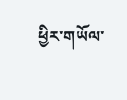ཕྱིར་གཡོལ་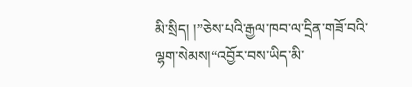མི་སྲིད། །”ཅེས་པའི་རྒྱལ་ཁབ་ལ་དྲིན་གཟོ་བའི་ལྷག་སེམས།“འབྱོར་བས་ཡིད་མི་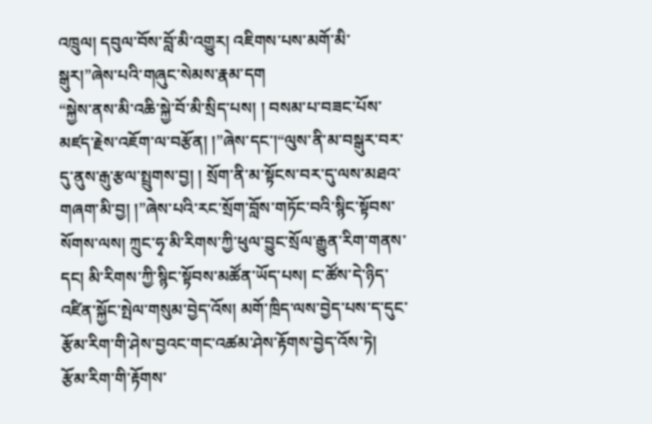འཁྲུལ། དབུལ་བོས་བློ་མི་འགྱུར། འཇིགས་པས་མགོ་མི་སྒུར།”ཞེས་པའི་གཞུང་སེམས་རྣམ་དག
“སྐྱེས་ནས་མི་འཆི་སྐྱེ་བོ་མི་སྲིད་པས། ། བསམ་པ་བཟང་པོས་མཛད་རྗེས་འཇོག་ལ་བརྩོན། །”ཞེས་དང་།“ལུས་ནི་མ་བསྒུར་བར་དུ་ནུས་རྒུ་རྩལ་སྤྲུགས་བྱ། ། སྲོག་ནི་མ་སྟོངས་བར་དུ་ལས་མཐའ་གཞག་མི་བྱ། །”ཞེས་པའི་རང་སྲོག་བློས་གཏོང་བའི་སྙིང་སྟོབས་སོགས་ལས། ཀྲུང་ཧྭ་མི་རིགས་ཀྱི་ཕུལ་བྱུང་སྲོལ་རྒྱུན་རིག་གནས་དང། མི་རིགས་ཀྱི་སྙིང་སྟོབས་མཚོན་ཡོད་པས། ང་ཚོས་དེ་ཉིད་འཛིན་སྐྱོང་སྤེལ་གསུམ་བྱེད་འོས། མགོ་ཁྲིད་ལས་བྱེད་པས་ད་དུང་རྩོམ་རིག་གི་ཤེས་བྱའང་གང་འཚམ་ཤེས་རྟོགས་བྱེད་འོས་ཏེ། རྩོམ་རིག་གི་རྟོགས་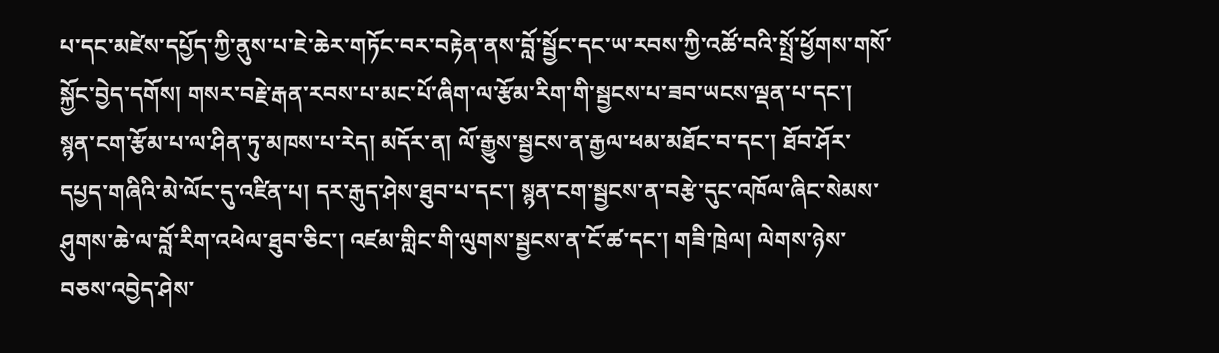པ་དང་མཛེས་དཔྱོད་ཀྱི་ནུས་པ་ཇེ་ཆེར་གཏོང་བར་བརྟེན་ནས་བློ་སྦྱོང་དང་ཡ་རབས་ཀྱི་འཚོ་བའི་སྤྲོ་ཕྱོགས་གསོ་སྐྱོང་བྱེད་དགོས། གསར་བརྗེ་རྒན་རབས་པ་མང་པོ་ཞིག་ལ་རྩོམ་རིག་གི་སྦྱངས་པ་ཟབ་ཡངས་ལྡན་པ་དང་། སྙན་ངག་རྩོམ་པ་ལ་ཤིན་ཏུ་མཁས་པ་རེད། མདོར་ན། ལོ་རྒྱུས་སྦྱངས་ན་རྒྱལ་ཕམ་མཐོང་བ་དང་། ཐོབ་ཤོར་དཔྱད་གཞིའི་མེ་ལོང་དུ་འཛིན་པ། དར་རྒུད་ཤེས་ཐུབ་པ་དང་། སྙན་ངག་སྦྱངས་ན་བརྩེ་དུང་འཁོལ་ཞིང་སེམས་ཤུགས་ཆེ་ལ་བློ་རིག་འཕེལ་ཐུབ་ཅིང་། འཛམ་གླིང་གི་ལུགས་སྦྱངས་ན་ངོ་ཚ་དང་། གཟི་ཁྲེལ། ལེགས་ཉེས་བཅས་འབྱེད་ཤེས་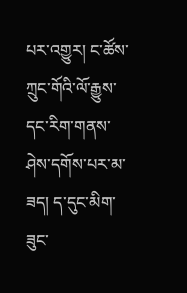པར་འགྱུར། ང་ཚོས་ཀྲུང་གོའི་ལོ་རྒྱུས་དང་རིག་གནས་ཤེས་དགོས་པར་མ་ཟད། ད་དུང་མིག་ཟུང་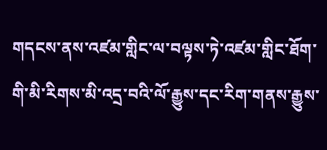གདངས་ནས་འཛམ་གླིང་ལ་བལྟས་ཏེ་འཛམ་གླིང་ཐོག་གི་མི་རིགས་མི་འདྲ་བའི་ལོ་རྒྱུས་དང་རིག་གནས་རྒྱུས་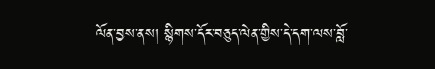ལོན་བྱས་ནས། སྙིགས་དོར་བཅུད་ལེན་གྱིས་དེ་དག་ལས་བློ་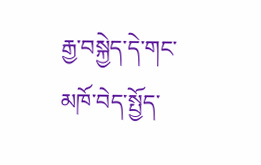རྒྱ་བསྐྱེད་དེ་གང་མཁོ་བེད་སྤྱོད་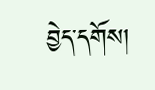བྱེད་དགོས།